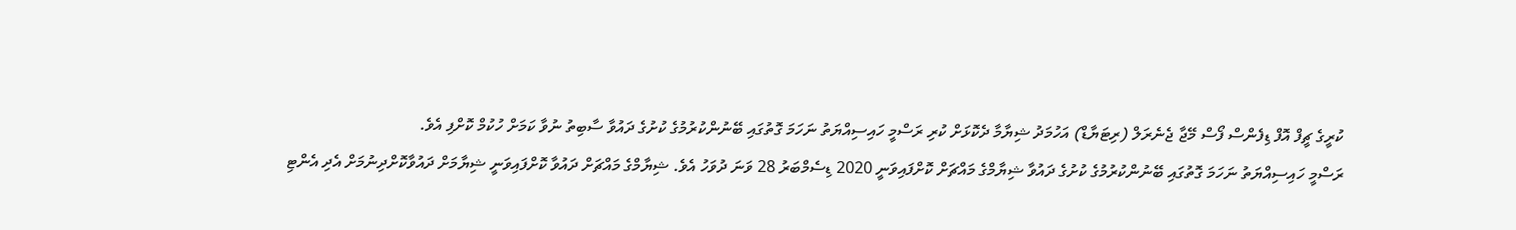ކުރީގެ ޗީފް އޮފް ޑިފެންސް ފޯސް މޭޖާ ޖެނެރަލް (ރިޓަޔާޑް) އަހުމަދު ޝިޔާމާ ދެކޮޅަށް ކުރި ރަސްމީ ހައިސިއްޔަތު ނަހަމަ ގޮތުގައި ބޭނުންކުރުމުގެ ކުށުގެ ދައުވާ ސާބިތު ނުވާ ކަމަށް ހުކުމް ކޮށްފި އެވެ.
ރަސްމީ ހައިސިއްޔަތު ނަހަމަ ގޮތުގައި ބޭނުންކުރުމުގެ ކުށުގެ ދައުވާ ޝިޔާމްގެ މައްޗަށް ކޮށްފައިވަނީ 2020 ޑިސެމްބަރު 28 ވަނަ ދުވަހު އެވެ. ޝިޔާމްގެ މައްޗަށް ދައުވާ ކޮށްފައިވަނީ ޝިޔާމަށް ދައުވާކޮށްދިނުމަށް އެދި އެންޓި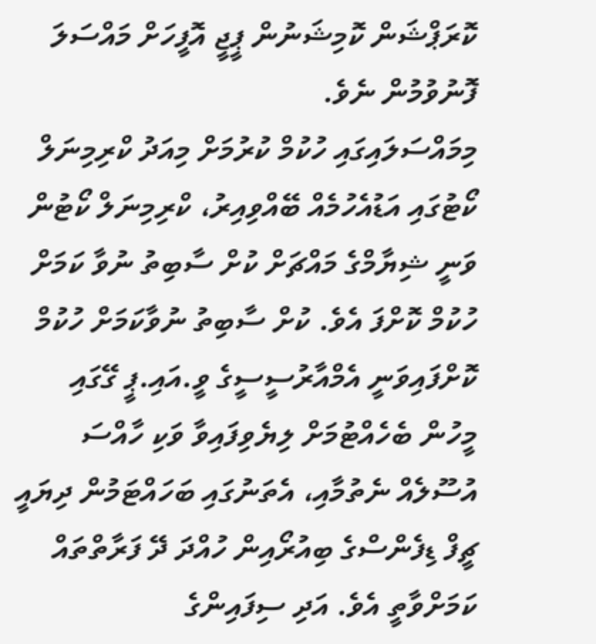ކޮރަޕްޝަން ކޮމިޝަނުން ޕީޖީ އޮފީހަށް މައްސަލަ ފޮނުވުމުން ނެވެ.
މިމައްސަލައިގައި ހުކުމް ކުރުމަށް މިއަދު ކްރިމިނަލް ކޯޓުގައި އަޑުއެހުމެއް ބޭއްވިއިރު، ކްރިމިނަލް ކޯޓުން ވަނީ ޝިޔާމްގެ މައްޗަށް ކުށް ސާބިތު ނުވާ ކަމަށް ހުކުމް ކޮށްފަ އެވެ. ކުށް ސާބިތު ނުވާކަމަށް ހުކުމް ކޮށްފައިވަނީ އެމްއާރުސީސީގެ ވީ.އައި.ޕީ ގޭގައި މީހުން ބެހެއްޓުމަށް ލިޔެވިފައިވާ ވަކި ހާއްސަ އުސޫލެއް ނެތުމާއި، އެތަނުގައި ބަހައްޓަމުން ދިޔައީ ޗީފް ޑިފެންސްގެ ބިއުރޯއިން ހުއްދަ ދޭ ފަރާތްތައް ކަމަށްވާތީ އެވެ. އަދި ސިފައިންގެ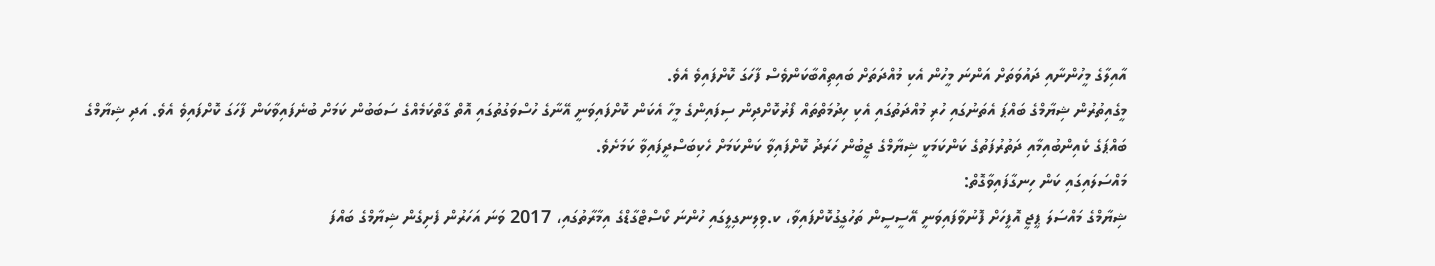އާއިލާގެ މީހުންނާއި ދައުވަތަށް އަންނަ މީހުން އެކި މުއްދަތަށް ބައިތިއްބާކަންވެސް ފާހަގަ ކޮށްފައިވެ އެވެ.
މީގެއިތުރުން ޝިޔާމްގެ ބައްޕަ އެތަނުގައި ހުރި މުއްދަތުގައި އެކި ހިދުމަތްތައް ފޯރުކޮށްދިން ސިފައިންގެ މީހާ އެކަން ކޮށްފައިވަނީ އޭނާގެ ހުސްވަގުތުގައި އޮތް ގާތްކަމެއްގެ ސަބަބުން ކަމަށް ބުނެފައިވާކަން ފާހަގަ ކޮށްފައިވެ އެވެ. އަދި ޝިޔާމްގެ ބައްޕަގެ ކެއިންބުއިމާއި ދަތުރުފަތުގެ ކަންކަމަކީ ޝިޔާމްގެ ޖީބުން ހަރަދު ކޮށްފައިވާ ކަންކަމަށް ހެކިބަސްދީފައިވާ ކަމަށެވެ.
މައްސަލައިގައި ކަން ހިނގާފައިވާގޮތް:
ޝިޔާމްގެ މައްސަލަ ޕީޖީ އޮފީހަށް ފޮނުވާފައިވަނީ އޭސީސީން ތަހުގީގުކޮށްފައިވާ، ކ.ވިލިނގިލީގައި ހުންނަ ކޯސްޓްގާޑްގެ އިމާރާތުގައި، 2017 ވަނަ އަހަރުން ފެށިގެން ޝިޔާމްގެ ބައްފަ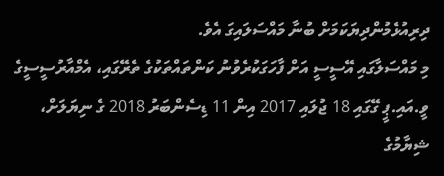ދިރިއުޅެމުންދިޔަކަމަށް ބުނާ މައްސަލައިގަ އެވެ.
މި މައްސަލާގައި އޭސީސީ އަށް ފާހަގަކުރެވުނު ކަންތައްތަކުގެ ތެރޭގައި، އެމްއާރުސީސީގެ ވީ.އައި.ޕީ ގޭގައި 18 ޖުލައި 2017 އިން 11 ޑިސެންބަރު 2018 ގެ ނިޔަލަށް، ޝިޔާމުގެ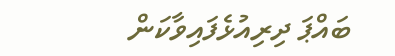ބައްޕަ ދިރިއުޅެފައިވާކަން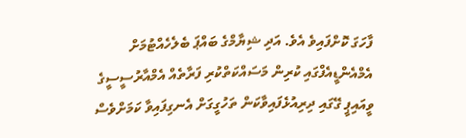ފާހަގަ ކޮށްފައިވެ އެވެ. އަދި ޝިޔާމްގެ ބައްޕަ ބެލެހެއްޓުމަށް އެމްއެންޑީއެފްގައި ކުރިން މަސައްކަތްކުރި ފަރާތެއް އެމްއާރުސީސީގެ ވީއައިޕީ ގޭގައި ދިރިއުޅެފައިވާކަން ތަހުގީގަށް އެނގިފައިވާ ކަމަށްވެސް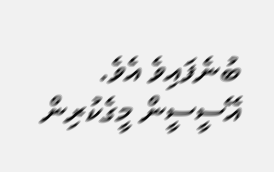ބުނެފައިވެ އެވެ.
އޭސީސީން މީގެކުރިން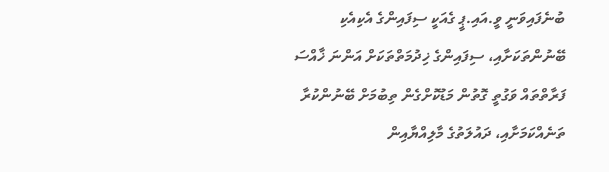ބުނެފައިވަނީ ވީ.އައި.ޕީ ގެއަކީ ސިފައިންގެ އެކިއެކި ބޭނުންތަކަށާއި، ސިފައިންގެ ޚިދުމަތްތަކަށް އަންނަ ޚާއްސަ ފަރާތްތައް ވަގުތީ ގޮތުން މަޑުކޮށްގެން ތިބުމަށް ބޭނުންކުރާ ތަނެއްކަމަށާއި، ދައުލަތުގެ މާލިއްޔާއިން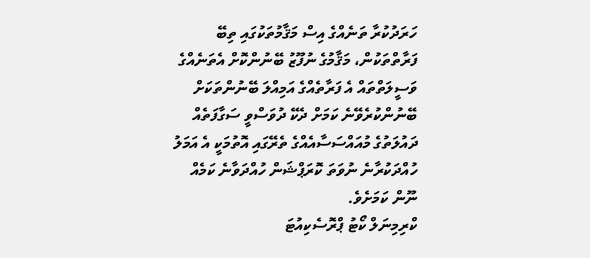ހަރަދުކުރާ ތަނެއްގެ އިސް މަޤާމުތަކުގައި ތިބޭ ފަރާތްތަކުން، މަޤާމުގެ ނުފޫޒު ބޭނުންކޮށް އެތަނެއްގެ ވަސީލަތްތައް އެ ފަރާތެއްގެ އަމިއްލަ ބޭނުންތަކަށް ބޭނުންކުރެވޭނެ ކަމަށް ދެކޭ ދުވަސްވީ ސަގާފަތެއް ދައުލަތުގެ މުއައްސަސާއެއްގެ ތެރޭގައި އޮތުމަކީ އެ އަމަލު ހުއްދަކުރާނެ ނުވަތަ ކޮރަޕްޝަން ހުއްދަވާނެ ކަމެއް ނޫން ކަމަށެވެ.
ކްރިމިނަލް ކޯޓު ޕްރޮސެކިއުޓަ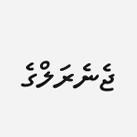ޖެނެރަލްގެ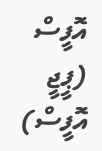އޮފީސް (ޕީޖީ އޮފީސް)